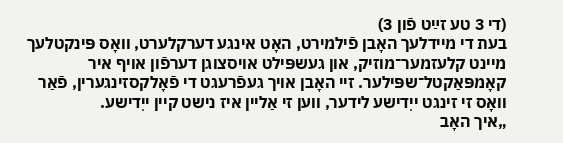(די 3 טע זײַט פֿון 3)
בעת די מיידלעך האָבן פֿילמירט, האָט אינגע דערקלערט, וואָס פּינקטלעך מיינט קלעזמער־מוזיק, און געשפּילט אויסצוגן דערפֿון אויף איר קאָמפּאַקטל־שפּילער. זיי האָבן אויך געפֿרעגט די פֿאָלקסזינגערין, פֿאַר וואָס זי זינגט ייִדישע לידער, ווען זי אַליין איז נישט קיין ייִדישע.
„איך האָב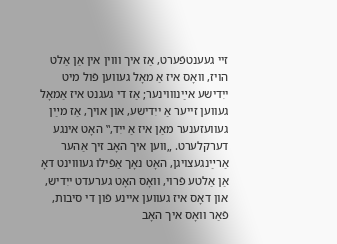זיי געענטפֿערט, אַז איך וווין אין אַן אַלט הויז, וואָס איז אַ מאָל געווען פֿול מיט ייִדישע אײַנוווינער; אַז די געגנט איז אַמאָל געווען זייער אַ ייִדישע, און אויך, אַז מײַן געוועזענער מאַן איז אַ ייִד,‟ האָט אינגע דערקלערט. „ווען איך האָב זיך אַהער אַרײַנגעצויגן, האָט נאָך אַפֿילו געוווינט דאָ אַן אַלטע פֿרוי, וואָס האָט גערעדט ייִדיש, און דאָס איז געווען איינע פֿון די סיבות, פֿאַר וואָס איך האָב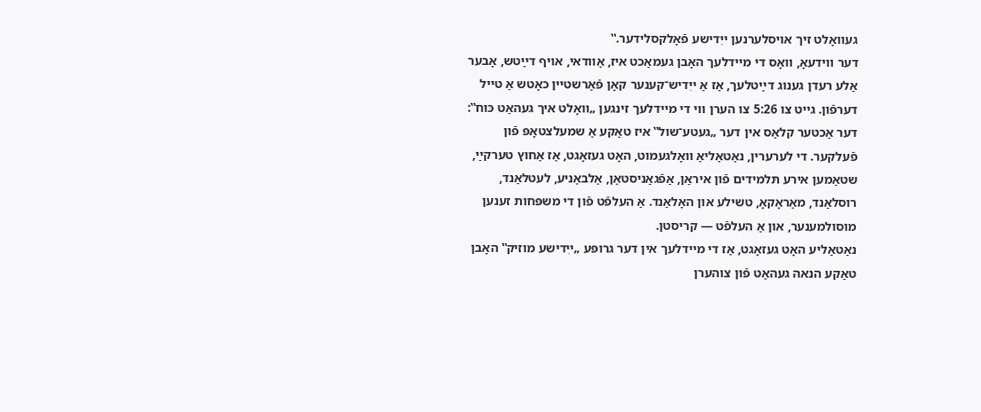געוואָלט זיך אויסלערנען ייִדישע פֿאָלקסלידער.‟
דער ווידעאָ, וואָס די מיידלעך האָבן געמאַכט איז, אַוודאי, אויף דײַטש, אָבער אַלע רעדן גענוג דײַטלעך, אַז אַ ייִדיש־קענער קאָן פֿאַרשטיין כאָטש אַ טייל דערפֿון. גייט צו 5:26 צו הערן ווי די מיידלעך זינגען „וואָלט איך געהאַט כּוח‟:
דער אַכטער קלאַס אין דער „געטע־שול‟ איז טאַקע אַ שמעלצטאָפּ פֿון פֿעלקער. די לערערין, נאַטאַליאַ וואָלגעמוט, האָט געזאָגט, אַז אַחוץ טערקײַ, שטאַמען אירע תּלמידים פֿון איראַן, אַפֿגאַניסטאַן, אַלבאַניע, לעטלאַנד, רוסלאַנד, מאַראָקאָ, טשילע און האָלאַנד. אַ העלפֿט פֿון די משפּחות זענען מוסולמענער, און אַ העלפֿט — קריסטן.
נאַטאַליע האָט געזאָגט, אַז די מיידלעך אין דער גרופּע „ייִדישע מוזיק‟ האָבן טאַקע הנאה געהאַט פֿון צוהערן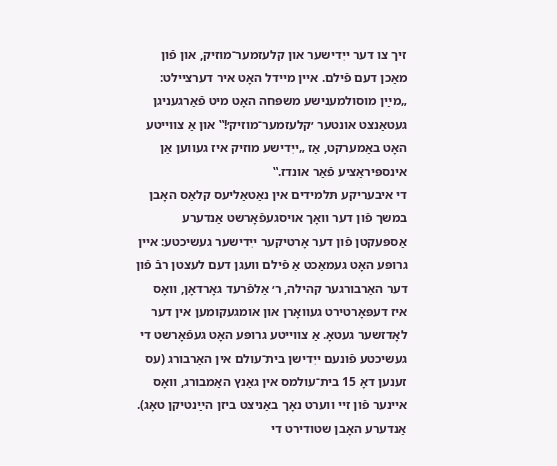זיך צו דער ייִדישער און קלעזמער־מוזיק, און פֿון מאַכן דעם פֿילם. איין מיידל האָט איר דערציילט: „מײַן מוסולמענישע משפּחה האָט מיט פֿאַרגעניגן געטאַנצט אונטער ׳קלעזמער־מוזיק׳!‟ און אַ צווייטע האָט באַמערקט, אַז „ייִדישע מוזיק איז געווען אַן אינספּיראַציע פֿאַר אונדז.‟
די איבעריקע תּלמידים אין נאַטאַליעס קלאַס האָבן במשך פֿון דער וואָך אויסגעפֿאָרשט אַנדערע אַספּעקטן פֿון דער אָרטיקער ייִדישער געשיכטע: איין גרופּע האָט געמאַכט אַ פֿילם וועגן דעם לעצטן רבֿ פֿון דער האַרבורגער קהילה, ר׳ אַלפֿרעד גאָרדאָן, וואָס איז דעפּאָרטירט געוואָרן און אומגעקומען אין דער לאָדזשער געטאָ. אַ צווייטע גרופּע האָט געפֿאָרשט די געשיכטע פֿונעם ייִדישן בית־עולם אין האַרבורג (עס זענען דאָ 15 בית־עולמס אין גאַנץ האַמבורג, וואָס איינער פֿון זיי ווערט נאָך באַניצט ביזן הײַנטיקן טאָג). אַנדערע האָבן שטודירט די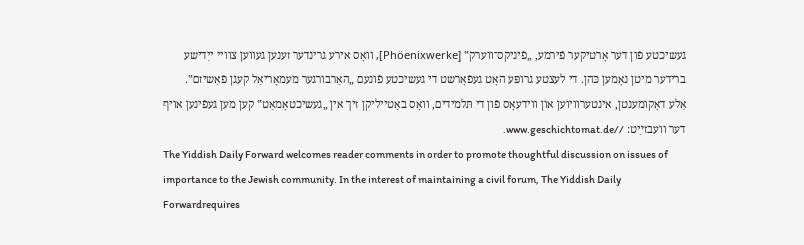געשיכטע פֿון דער אָרטיקער פֿירמע, „פֿיניקס־ווערק‟ [Phöenixwerke], וואָס אירע גרינדער זענען געווען צוויי ייִדישע ברידער מיטן נאָמען כּהן. די לעצטע גרופּע האָט געפֿאָרשט די געשיכטע פֿונעם „האַרבורגער מעמאָריאַל קעגן פֿאַשיזם‟.
אַלע דאָקומענטן, אינטערוויוען און ווידעאָס פֿון די תּלמידים, וואָס באַטייליקן זיך אין „געשיכטאָמאַט‟ קען מען געפֿינען אויף דער וועבזײַט: //www.geschichtomat.de.
The Yiddish Daily Forward welcomes reader comments in order to promote thoughtful discussion on issues of importance to the Jewish community. In the interest of maintaining a civil forum, The Yiddish Daily Forwardrequires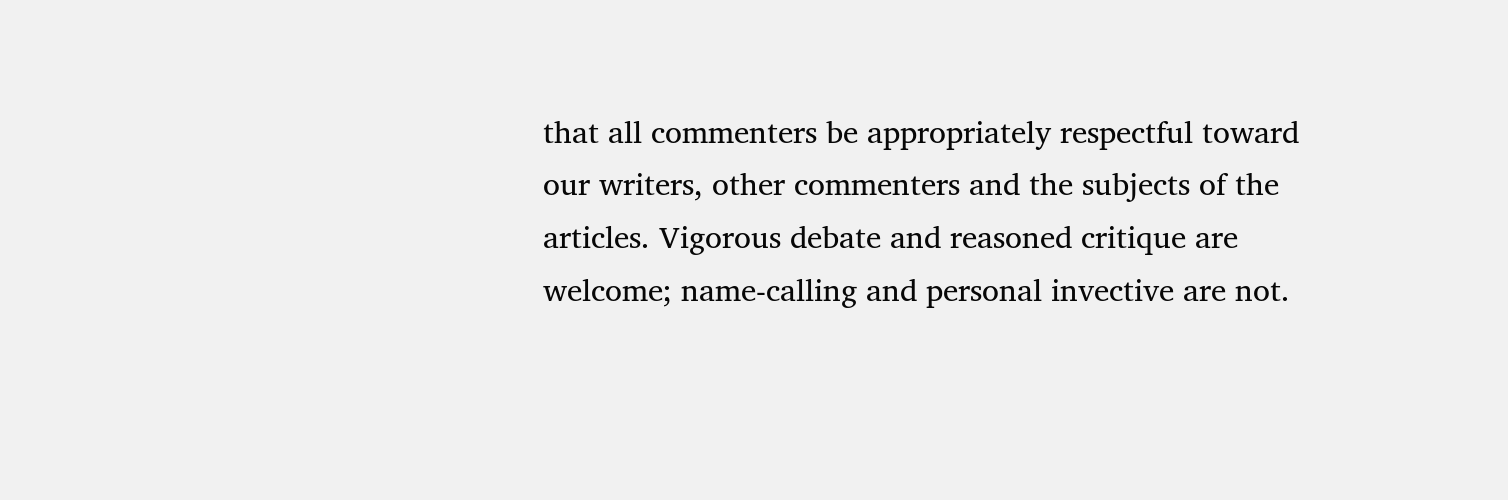that all commenters be appropriately respectful toward our writers, other commenters and the subjects of the articles. Vigorous debate and reasoned critique are welcome; name-calling and personal invective are not.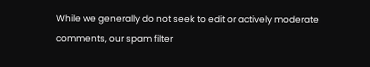While we generally do not seek to edit or actively moderate comments, our spam filter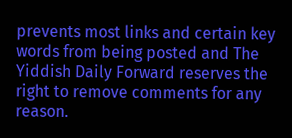prevents most links and certain key words from being posted and The Yiddish Daily Forward reserves the right to remove comments for any reason.